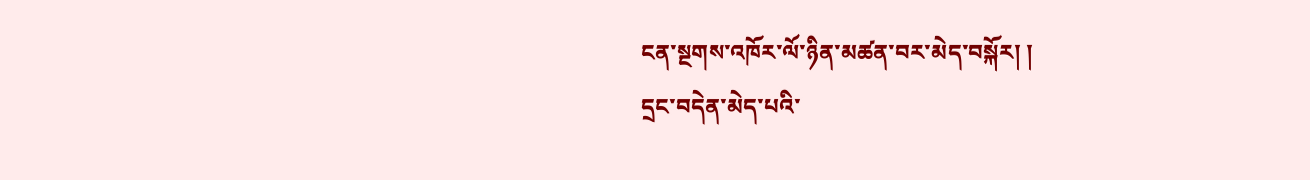ངན་སྔགས་འཁོར་ལོ་ཉིན་མཚན་བར་མེད་བསྐོར། །
དྲང་བདེན་མེད་པའི་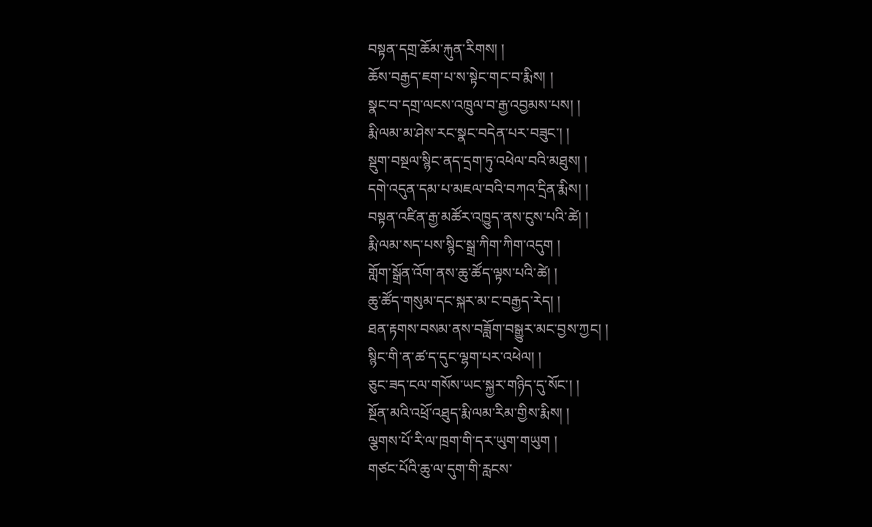བསྟན་དགྲ་ཆོམ་རྐུན་རིགས། །
ཆོས་བརྒྱད་ཇག་པ་ས་སྟེང་གང་བ་རྨིས། །
སྣང་བ་དགྲ་ལངས་འཁྲུལ་བ་རྒྱ་འབྱམས་པས། །
རྨི་ལམ་མ་ཤེས་རང་སྣང་བདེན་པར་བཟུང་། །
སྡུག་བསྔལ་སྙིང་ནད་དྲག་ཏུ་འཕེལ་བའི་མཐུས། །
དགེ་འདུན་དམ་པ་མཇལ་བའི་བཀའ་དྲིན་རྨིས། །
བསྟན་འཛིན་རྒྱ་མཚོར་འཁྱུད་ནས་ངུས་པའི་ཚེ། །
རྨི་ལམ་སད་པས་སྙིང་སྒྲ་ཀིག་ཀིག་འདུག །
གློག་སྒྲོན་འོག་ནས་ཆུ་ཚོད་ལྟས་པའི་ཚེ། །
ཆུ་ཚོད་གསུམ་དང་སྐར་མ་ང་བརྒྱད་རེད། །
ཐན་རྟགས་བསམ་ནས་བཟློག་བསྒྱུར་མང་བྱས་ཀྱང། །
སྙིང་གི་ན་ཚ་ད་དུང་ལྷག་པར་འཕེལ། །
ཅུང་ཟད་ངལ་གསོས་ཡང་སྐྱར་གཉིད་དུ་སོང་། །
སྔོན་མའི་འཕྲོ་འཐུད་རྨི་ལམ་རིམ་གྱིས་རྨིས། །
ལྕགས་པོ་རི་ལ་ཁྲག་གི་དར་ཡུག་གཡུག །
གཙང་པོའི་ཆུ་ལ་དུག་གི་རླངས་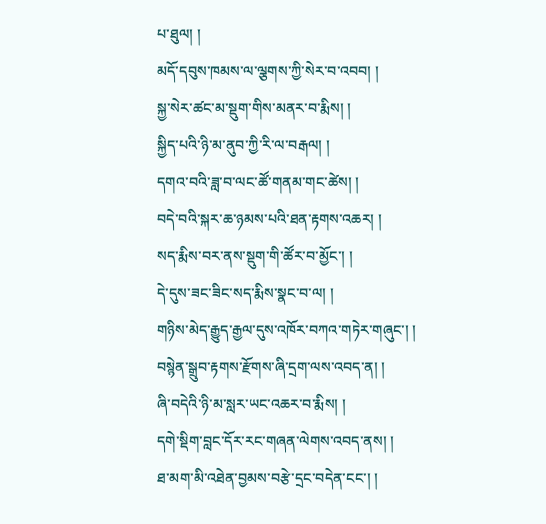པ་ཐུལ། །
མདོ་དབུས་ཁམས་ལ་ལྕགས་ཀྱི་སེར་བ་འབབ། །
སྐྱ་སེར་ཚང་མ་སྡུག་གིས་མནར་བ་རྨིས། །
སྐྱིད་པའི་ཉི་མ་ནུབ་ཀྱི་རི་ལ་བརྒལ། །
དགའ་བའི་ཟླ་བ་ལང་ཚོ་གནམ་གང་ཚེས། །
བདེ་བའི་སྐར་ཆ་ཉམས་པའི་ཐན་རྟགས་འཆར། །
སད་རྨིས་བར་ནས་སྡུག་གི་ཚོར་བ་མྱོང་། །
དེ་དུས་ཟང་ཟིང་སད་རྨིས་སྣང་བ་ལ། །
གཉིས་མེད་རྒྱུད་རྒྱལ་དུས་འཁོར་བཀའ་གཏེར་གཞུང་། །
བསྙེན་སྒྲུབ་རྟགས་རྫོགས་ཞི་དྲག་ལས་འབད་ན། །
ཞི་བདེའི་ཉི་མ་སླར་ཡང་འཆར་བ་རྨིས། །
དགེ་སྡིག་བླང་དོར་རང་གཞན་ལེགས་འབད་ནས། །
ཐ་མག་མི་འཐེན་བྱམས་བརྩེ་དྲང་བདེན་ངང་། །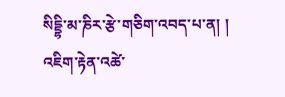སིདྡྷི་མ་ཎིར་རྩེ་གཅིག་འབད་པ་ན། །
འཇིག་རྟེན་འཚེ་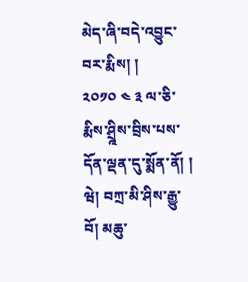མེད་ཞི་བདེ་འབྱུང་བར་རྨིས། །
༢༠༡༠ ༤ ༣ ལ་ཅི་རྨིས་ཤྲྰིས་བྲིས་པས་དོན་ལྡན་དུ་སྨོན་ནོ། །
ཝེ། བཀྲ་མི་ཤིས་རྒྱུ་བོ། མཆུ་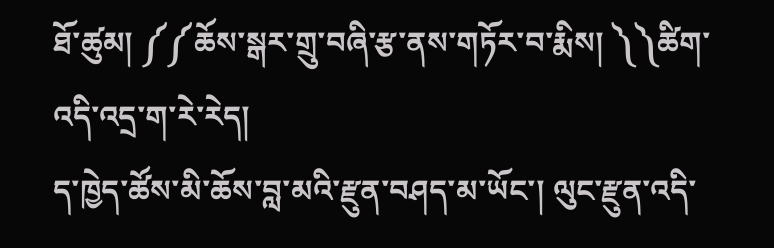ཐོ་ཚུམ། ༼༼ཆོས་སྒར་གྲུ་བཞི་རྩ་ནས་གཏོར་བ་རྨིས། ༽༽ཚིག་འདི་འདྲ་ག་རེ་རེད།
ད་ཁྱེད་ཚོས་མི་ཆོས་བླ་མའི་རྫུན་བཤད་མ་ཡོང་། ལུང་རྫུན་འདི་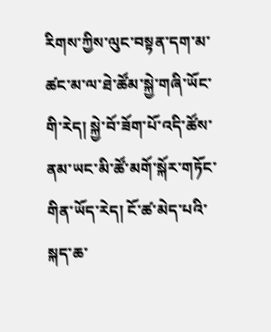རིགས་ཀྱིས་ལུང་བསྟན་དག་མ་ཚང་མ་ལ་ཐེ་ཚོམ་སྐྱེ་གཞི་ཡོང་གི་རེད། སྐྱེ་བོ་ཟོག་པོ་འདི་ཚོས་ནམ་ཡང་མི་ཚོ་མགོ་སྐོར་གཏོང་གིན་ཡོད་རེད། ངོ་ཚ་མེད་པའི་སྐད་ཆ་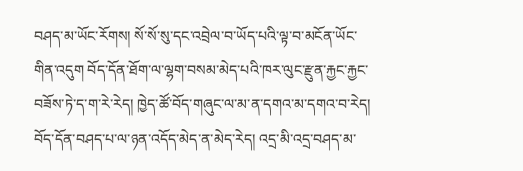བཤད་མ་ཡོང་རོགས། སོ་སོ་སུ་དང་འབྲེལ་བ་ཡོད་པའི་ལྟ་བ་མངོན་ཡོང་གིན་འདུག བོད་དོན་ཐོག་ལ་ལྷག་བསམ་མེད་པའི་ཁར་ལུང་རྫུན་རྐྱང་རྐྱང་བཟོས་ཏེ་ད་ག་རེ་རེད། ཁྱེད་ཚོ་བོད་གཞུང་ལ་མ་ན་དགའ་མ་དགའ་བ་རེད། བོད་དོན་བཤད་པ་ལ་ཉན་འདོད་མེད་ན་མེད་རེད། འདྲ་མི་འདྲ་བཤད་མ་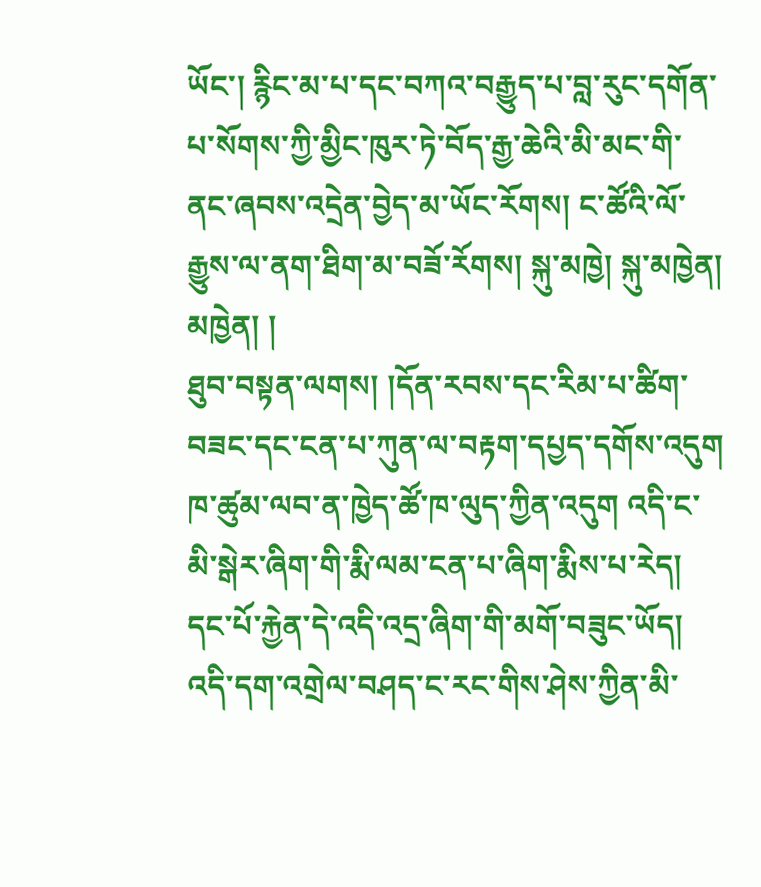ཡོང་། རྙིང་མ་པ་དང་བཀའ་བརྒྱུད་པ་བླ་རུང་དགོན་པ་སོགས་ཀྱི་མྱིང་ཁུར་ཏེ་བོད་རྒྱ་ཆེའི་མི་མང་གི་ནང་ཞབས་འདྲེན་བྱེད་མ་ཡོང་རོགས། ང་ཚོའི་ལོ་རྒྱུས་ལ་ནག་ཐིག་མ་བཟོ་རོགས། སྐུ་མཁྱེ། སྐུ་མཁྱེན། མཁྱེན། །
ཐུབ་བསྟན་ལགས། །དོན་རབས་དང་རིམ་པ་ཚིག་བཟང་དང་ངན་པ་ཀུན་ལ་བརྟག་དཔྱད་དགོས་འདུག ཁ་ཚུམ་ལབ་ན་ཁྱེད་ཚོ་ཁ་ལུད་ཀྱིན་འདུག འདི་ང་མི་སྒེར་ཞིག་གི་རྨི་ལམ་ངན་པ་ཞིག་རྨིས་པ་རེད། དང་པོ་རྐྱེན་དེ་འདི་འདྲ་ཞིག་གི་མགོ་བཟུང་ཡོད། འདི་དག་འགྲེལ་བཤད་ང་རང་གིས་ཤེས་ཀྱིན་མི་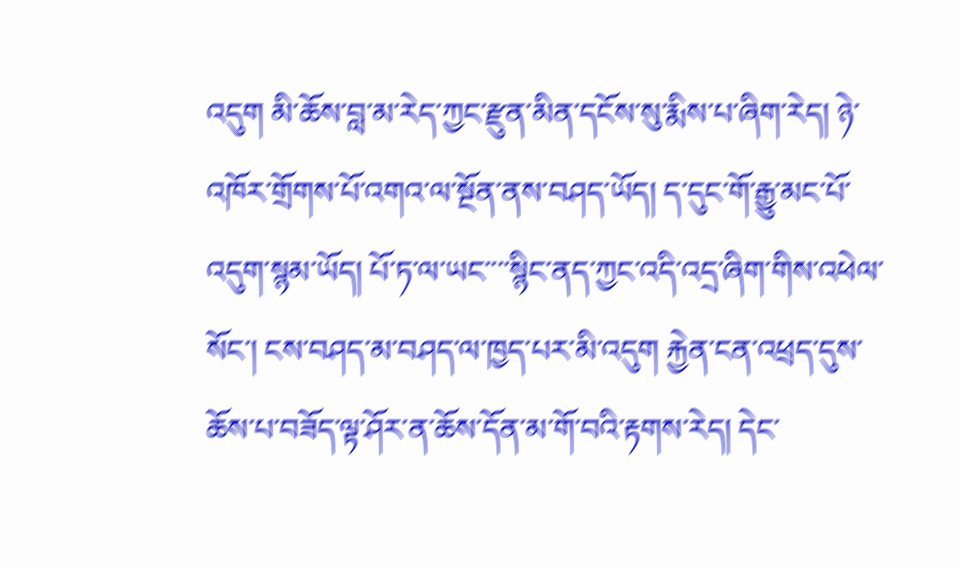འདུག མི་ཆོས་བླ་མ་རེད་ཀྱང་རྫུན་མིན་དངོས་སུ་རྨིས་པ་ཞིག་རེད། ཉེ་འཁོར་གྲོགས་པོ་འགའ་ལ་སྔོན་ནས་བཤད་ཡོད། ད་དུང་གོ་རྒྱུ་མང་པོ་འདུག་སྙམ་ཡོད། པོ་ཏ་ལ་ཡང་་་་སྙིང་ནད་ཀྱང་འདི་འདྲ་ཞིག་གིས་འཕེལ་སོང་། ངས་བཤད་མ་བཤད་ལ་ཁྱད་པར་མི་འདུག རྐྱེན་ངན་འཕྲད་དུས་ཆོས་པ་བཟོད་ལྟ་ཤོར་ན་ཆོས་དོན་མ་གོ་བའི་རྟགས་རེད། དེང་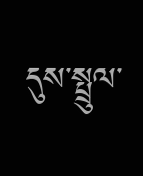དུས་སྤྲུལ་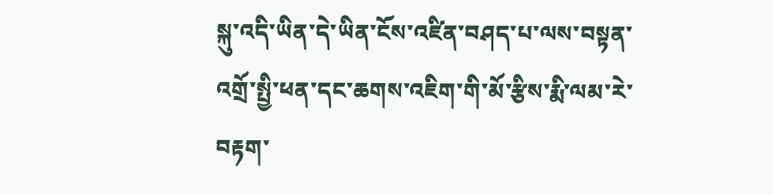སྐུ་འདི་ཡིན་དེ་ཡིན་ངོས་འཛིན་བཤད་པ་ལས་བསྟན་འགྲོ་སྤྱི་ཕན་དང་ཆགས་འཇིག་གི་མོ་རྩིས་རྨི་ལམ་རེ་བརྟག་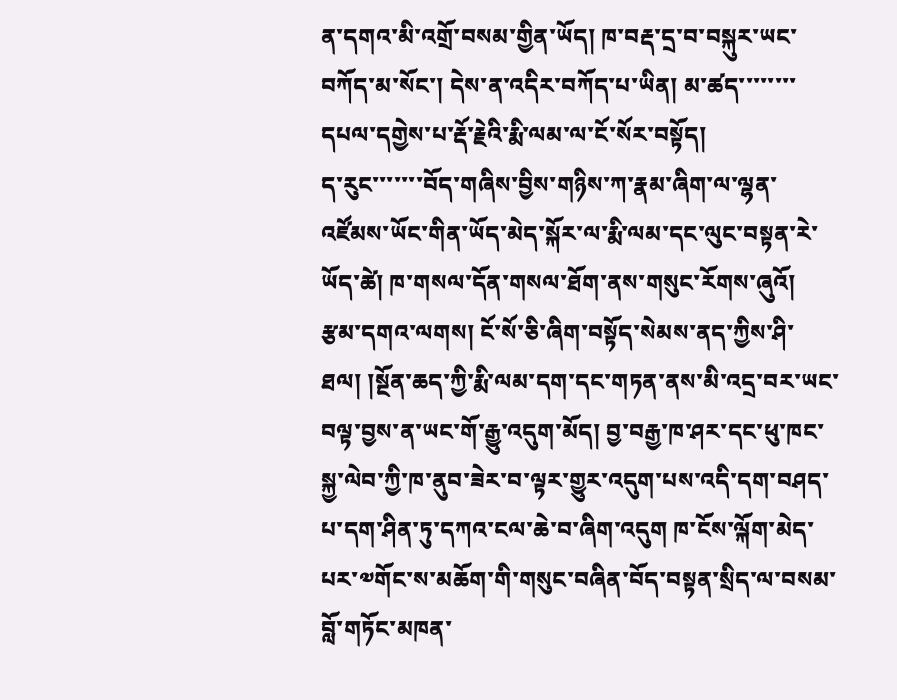ན་དགའ་མི་འགྲོ་བསམ་གྱིན་ཡོད། ཁ་བརྡ་དྲ་བ་བསྐུར་ཡང་བཀོད་མ་སོང་། དེས་ན་འདིར་བཀོད་པ་ཡིན། མ་ཚད་་་་་་་་
དཔལ་དགྱེས་པ་རྡོ་རྗེའི་རྨི་ལམ་ལ་ངོ་སོར་བསྟོད།
ད་རུང་་་་་་་བོད་གཞིས་བྱིས་གཉིས་ཀ་རྣམ་ཞིག་ལ་ལྷན་འཛོམས་ཡོང་གིན་ཡོད་མེད་སྐོར་ལ་རྨི་ལམ་དང་ལུང་བསྟན་རེ་ཡོད་ཚེ། ཁ་གསལ་དོན་གསལ་ཐོག་ནས་གསུང་རོགས་ཞུའོ།
རྩམ་དགའ་ལགས། ངོ་སོ་ཅི་ཞིག་བསྟོད་སེམས་ནད་ཀྱིས་ཤི་ཐལ། །སྔོན་ཆད་ཀྱི་རྨི་ལམ་དག་དང་གཏན་ནས་མི་འདྲ་བར་ཡང་བལྟ་བྱས་ན་ཡང་གོ་རྒྱུ་འདུག་མོད། བྱ་བརྒྱ་ཁ་ཤར་དང་ཕུ་ཁང་སྐྱ་ལེབ་ཀྱི་ཁ་ནུབ་ཟེར་བ་ལྟར་གྱུར་འདུག་པས་འདི་དག་བཤད་པ་དག་ཤིན་ཏུ་དཀའ་ངལ་ཆེ་བ་ཞིག་འདུག ཁ་ངོས་ལྐོག་མེད་པར་༧གོང་ས་མཆོག་གི་གསུང་བཞིན་བོད་བསྟན་སྲིད་ལ་བསམ་བློ་གཏོང་མཁན་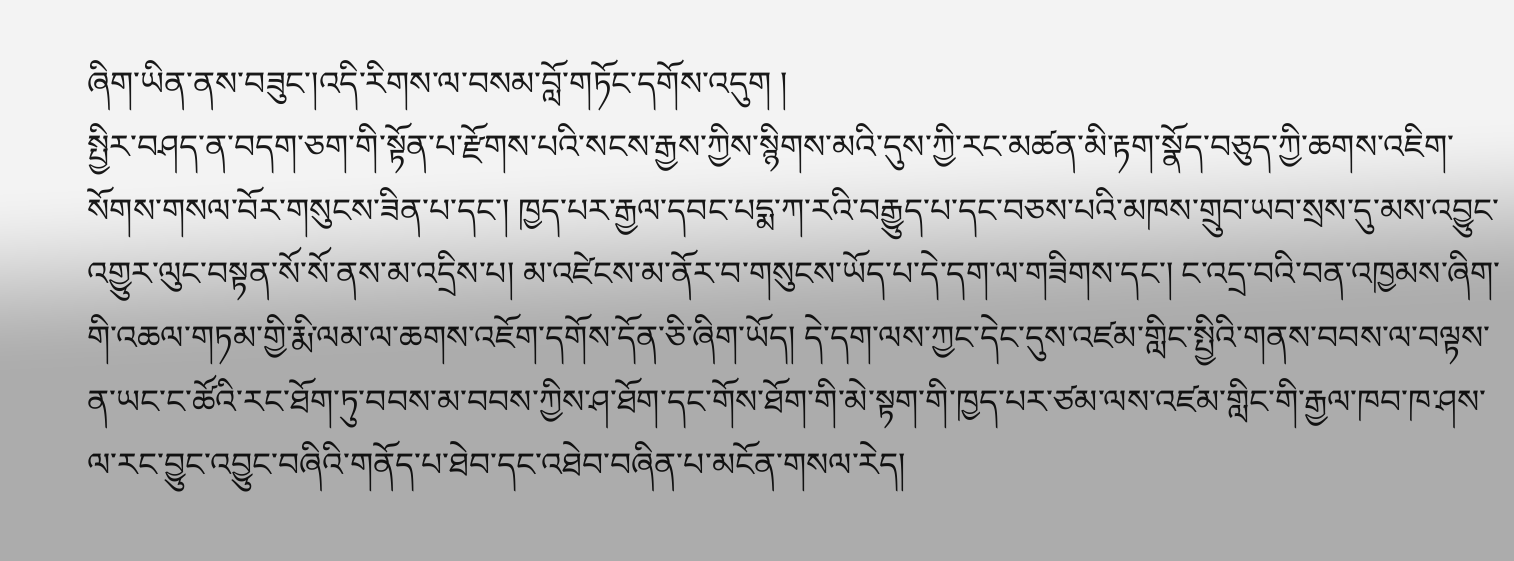ཞིག་ཡིན་ནས་བཟུང་།འདི་རིགས་ལ་བསམ་བློ་གཏོང་དགོས་འདུག །
སྤྱིར་བཤད་ན་བདག་ཅག་གི་སྟོན་པ་རྫོགས་པའི་སངས་རྒྱས་ཀྱིས་སྙིགས་མའི་དུས་ཀྱི་རང་མཚན་མི་རྟག་སྣོད་བཅུད་ཀྱི་ཆགས་འཇིག་སོགས་གསལ་བོར་གསུངས་ཟིན་པ་དང་། ཁྱད་པར་རྒྱལ་དབང་པདྨ་ཀ་རའི་བརྒྱུད་པ་དང་བཅས་པའི་མཁས་གྲུབ་ཡབ་སྲས་དུ་མས་འབྱུང་འགྱུར་ལུང་བསྟན་སོ་སོ་ནས་མ་འདྲིས་པ། མ་འཛེངས་མ་ནོར་བ་གསུངས་ཡོད་པ་དེ་དག་ལ་གཟིགས་དང་། ང་འདྲ་བའི་བན་འཁྱམས་ཞིག་གི་འཆལ་གཏམ་གྱི་རྨི་ལམ་ལ་ཆགས་འཇོག་དགོས་དོན་ཅི་ཞིག་ཡོད། དེ་དག་ལས་ཀྱང་དེང་དུས་འཛམ་གླིང་སྤྱིའི་གནས་བབས་ལ་བལྟས་ན་ཡང་ང་ཚོའི་རང་ཐོག་ཏུ་བབས་མ་བབས་ཀྱིས་ཤ་ཐོག་དང་གོས་ཐོག་གི་མེ་སྟག་གི་ཁྱད་པར་ཙམ་ལས་འཛམ་གླིང་གི་རྒྱལ་ཁབ་ཁ་ཤས་ལ་རང་བྱུང་འབྱུང་བཞིའི་གནོད་པ་ཐེབ་དང་འཐེབ་བཞིན་པ་མངོན་གསལ་རེད།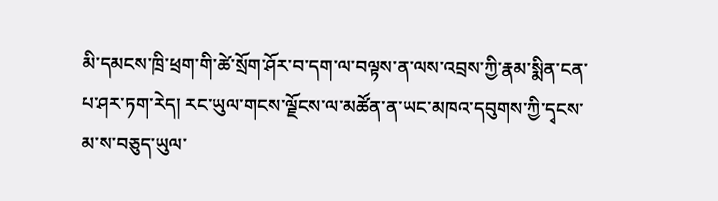མི་དམངས་ཁྲི་ཕྲག་གི་ཚེ་སྲོག་ཤོར་བ་དག་ལ་བལྟས་ན་ལས་འབྲས་ཀྱི་རྣམ་སྨིན་ངན་པ་ཤར་ཏག་རེད། རང་ཡུལ་གངས་ལྗོངས་ལ་མཚོན་ན་ཡང་མཁའ་དབུགས་ཀྱི་དྭངས་མ་ས་བཅུད་ཡུལ་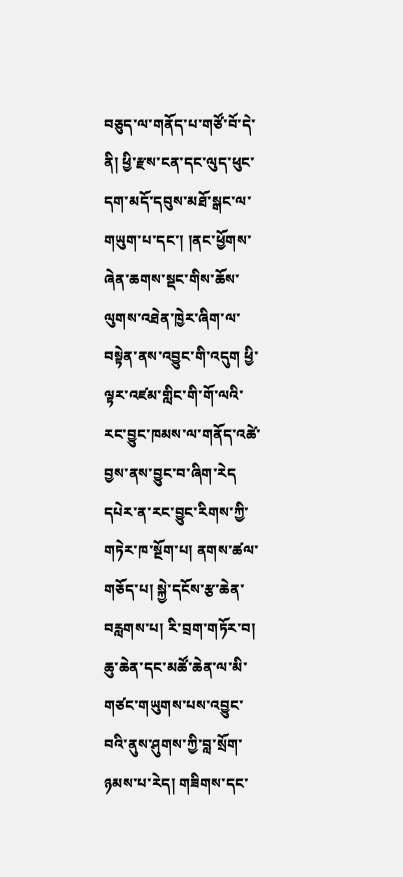བཅུད་ལ་གནོད་པ་གཙོ་བོ་དེ་ནི། ཕྱི་རྫས་ངན་དང་ལུད་ཕུང་དག་མདོ་དབུས་མཐོ་སྒང་ལ་གཡུག་པ་དང་། །ནང་ཕྱོགས་ཞེན་ཆགས་སྡང་གིས་ཆོས་ལུགས་འཐེན་ཁྱེར་ཞིག་ལ་བསྟེན་ནས་འབྱུང་གི་འདུག ཕྱི་ལྟར་འཛམ་གླིང་གི་གོ་ལའི་རང་བྱུང་ཁམས་ལ་གནོད་འཚེ་བྱས་ནས་བྱུང་བ་ཞིག་རེད དཔེར་ན་རང་བྱུང་རིགས་ཀྱི་གཏེར་ཁ་སྔོག་པ། ནགས་ཚལ་གཅོད་པ། སྐྱེ་དངོས་རྩ་ཆེན་བརླགས་པ། རི་བྲག་གཏོར་བ། ཆུ་ཆེན་དང་མཚོ་ཆེན་ལ་མི་གཙང་གཡུགས་པས་འབྱུང་བའི་ནུས་ཤུགས་ཀྱི་བླ་སྲོག་ཉམས་པ་རེད། གཟིགས་དང་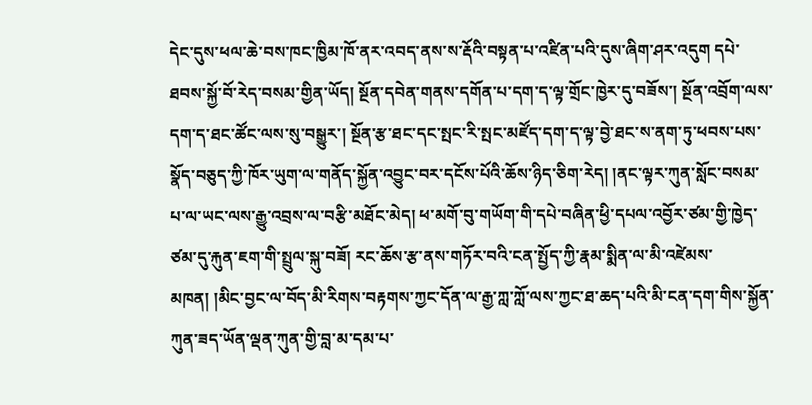དེང་དུས་ཕལ་ཆེ་བས་ཁང་ཁྱིམ་ཁོ་ནར་འབད་ནས་ས་རྡོའི་བསྟན་པ་འཛིན་པའི་དུས་ཞིག་ཤར་འདུག དཔེ་ཐབས་སྐྱོ་བོ་རེད་བསམ་གྱིན་ཡོད། སྔོན་དབེན་གནས་དགོན་པ་དག་ད་ལྟ་གྲོང་ཁྱེར་དུ་བཟོས་། སྔོན་འབྲོག་ལས་དག་ད་ཐང་ཚོང་ལས་སུ་བསྒྱུར་། སྔོན་རྩ་ཐང་དང་སྤང་རི་སྤང་མཛོད་དག་ད་ལྟ་བྱེ་ཐང་ས་ནག་ཏུ་ཕབས་པས་སྣོད་བཅུད་ཀྱི་ཁོར་ཡུག་ལ་གནོད་སྐྱོན་འབྱུང་བར་དངོས་པོའི་ཆོས་ཉིད་ཅིག་རེད། །ནང་ལྟར་ཀུན་སློང་བསམ་པ་ལ་ཡང་ལས་རྒྱུ་འབྲས་ལ་བརྩི་མཐོང་མེད། ཕ་མགོ་བུ་གཡོག་གི་དཔེ་བཞིན་ཕྱི་དཔལ་འབྱོར་ཙམ་གྱི་ཁྱེད་ཙམ་དུ་རྐུན་ཇག་གི་སྤྲུལ་སྐུ་བཟོ། རང་ཆོས་རྩ་ནས་གཏོར་བའི་ངན་སྤྱོད་ཀྱི་རྣམ་སྨིན་ལ་མི་འཛེམས་མཁན། །མིང་བྱང་ལ་བོད་མི་རིགས་བརྟགས་ཀྱང་དོན་ལ་རྒྱ་ཀླ་ཀློ་ལས་ཀྱང་ཐ་ཆད་པའི་མི་ངན་དག་གིས་སྐྱོན་ཀུན་ཟད་ཡོན་ལྡན་ཀུན་གྱི་བླ་མ་དམ་པ་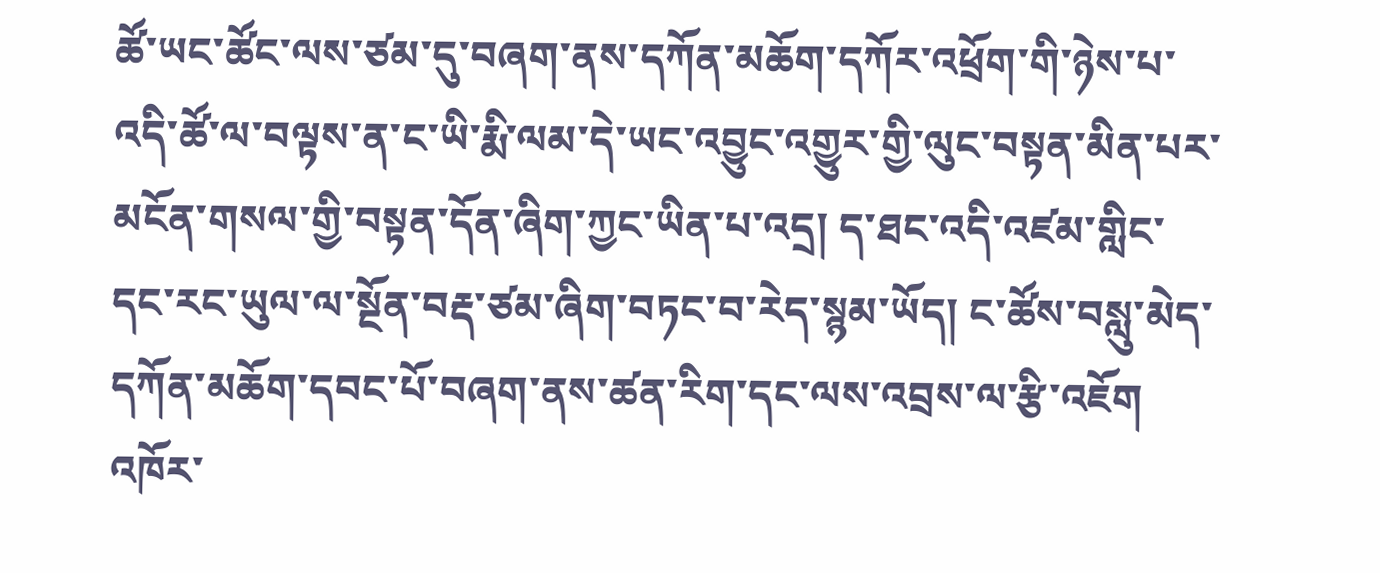ཚོ་ཡང་ཚོང་ལས་ཙམ་དུ་བཞག་ནས་དཀོན་མཆོག་དཀོར་འཕྲོག་གི་ཉེས་པ་འདི་ཚོ་ལ་བལྟས་ན་ང་ཡི་རྨི་ལམ་དེ་ཡང་འབྱུང་འགྱུར་གྱི་ལུང་བསྟན་མིན་པར་མངོན་གསལ་གྱི་བསྟན་དོན་ཞིག་ཀྱང་ཡིན་པ་འདྲ། ད་ཐང་འདི་འཛམ་གླིང་དང་རང་ཡུལ་ལ་སྔོན་བརྡ་ཙམ་ཞིག་བཏང་བ་རེད་སྙམ་ཡོད། ང་ཚོས་བསླུ་མེད་དཀོན་མཆོག་དབང་པོ་བཞག་ནས་ཚན་རིག་དང་ལས་འབྲས་ལ་རྩི་འཇོག འཁོར་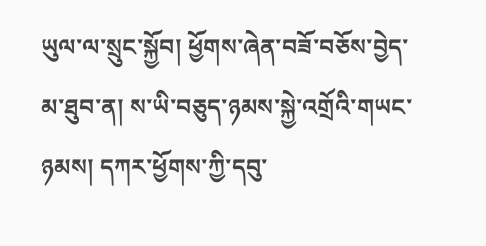ཡུལ་ལ་སྲུང་སྐྱོབ། ཕྱོགས་ཞེན་བཟོ་བཅོས་བྱེད་མ་ཐུབ་ན། ས་ཡི་བཅུད་ཉམས་སྐྱེ་འགྲོའི་གཡང་ཉམས། དཀར་ཕྱོགས་ཀྱི་དབུ་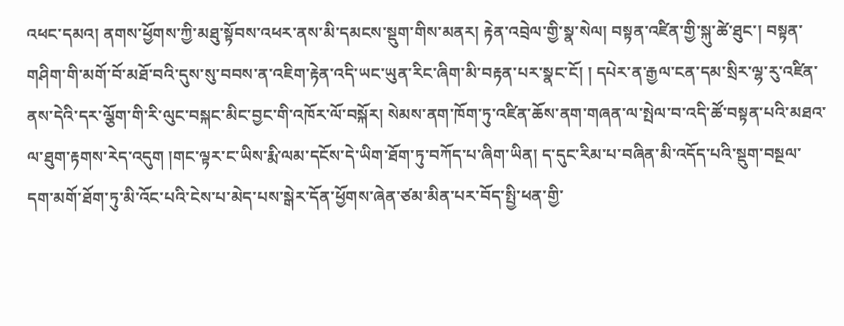འཕང་དམའ། ནགས་ཕྱོགས་ཀྱི་མཐུ་སྟོབས་འཕར་ནས་མི་དམངས་སྡུག་གིས་མནར། རྟེན་འབྲེལ་གྱི་སྣ་སེལ། བསྟན་འཛིན་གྱི་སྐུ་ཚེ་ཐུང་། བསྟན་གཤིག་གི་མགོ་བོ་མཐོ་བའི་དུས་སུ་བབས་ན་འཇིག་རྟེན་འདི་ཡང་ཡུན་རིང་ཞིག་མི་བརྟན་པར་སྣང་ངོ། ། དཔེར་ན་རྒྱལ་ངན་དམ་སྲིར་ལྷ་རུ་འཛིན་ནས་དེའི་དར་ལྕོག་གི་རི་ལུང་བསྐང་མིང་བྱང་གི་འཁོར་ལོ་བསྐོར། སེམས་ནག་ཁོག་ཏུ་འཛིན་ཆོས་ནག་གཞན་ལ་སྤེལ་བ་འདི་ཚོ་བསྟན་པའི་མཐའ་ལ་ཐུག་རྟགས་རེད་འདུག །གང་ལྟར་ང་ཡིས་རྨི་ལམ་དངོས་དེ་ཡིག་ཐོག་ཏུ་བཀོད་པ་ཞིག་ཡིན། ད་དུང་རིམ་པ་བཞིན་མི་འདོད་པའི་སྡུག་བསྔལ་དག་མགོ་ཐོག་ཏུ་མི་འོང་པའི་ངེས་པ་མེད་པས་སྒེར་དོན་ཕྱོགས་ཞེན་ཙམ་མིན་པར་བོད་སྤྱི་ཕན་གྱི་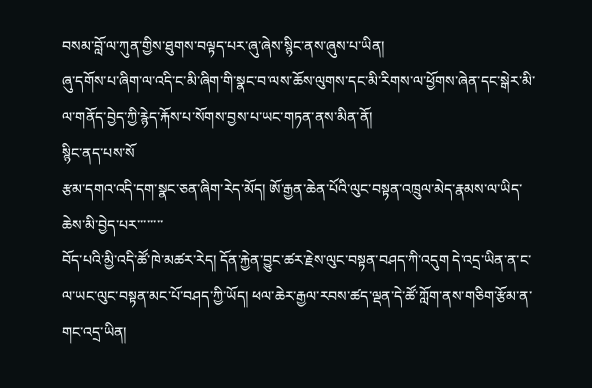བསམ་བློ་ལ་ཀུན་གྱིས་ཐུགས་བལྟད་པར་ཞུ་ཞེས་སྙིང་ནས་ཞུས་པ་ཡིན།
ཞུ་དགོས་པ་ཞིག་ལ་འདི་ང་མི་ཞིག་གི་སྣང་བ་ལས་ཆོས་ལུགས་དང་མི་རིགས་ལ་ཕྱོགས་ཞེན་དང་སྒེར་མི་ལ་གནོད་བྱེད་ཀྱི་རྙེད་རྐོས་པ་སོགས་བྱས་པ་ཡང་གཏན་ནས་མིན་ནོ།
སྙིང་ནད་པས་སོ
རྩམ་དགའ་འདི་དག་སྣང་ཅན་ཞིག་རེད་མོད། ཨོ་རྒྱན་ཆེན་པོའི་ལུང་བསྟན་འཁྲུལ་མེད་རྣམས་ལ་ཡིད་ཆེས་མི་བྱེད་པར་་་་་་་་
བོད་པའི་མྱི་འདི་ཚོ་ཁེ་མཚར་རེད། དོན་རྐྱེན་བྱུང་ཚར་རྗེས་ལུང་བསྟན་བཤད་ཀི་འདུག དེ་འདྲ་ཡིན་ན་ང་ལ་ཡང་ལུང་བསྟན་མང་པོ་བཤད་ཀྱི་ཡོད། ཕལ་ཆེར་རྒྱལ་རབས་ཚད་ལྡན་དེ་ཚོ་ཀློག་ནས་གཅིག་རྩོམ་ན་གང་འདྲ་ཡིན།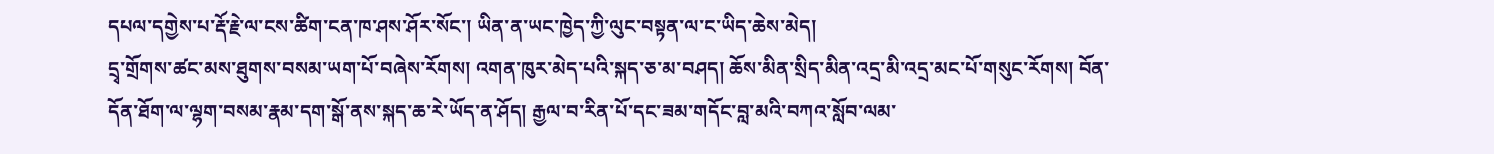དཔལ་དགྱེས་པ་རྡོ་རྗེ་ལ་ངས་ཚིག་ངན་ཁ་ཤས་ཤོར་སོང་། ཡིན་ན་ཡང་ཁྱེད་ཀྱི་ལུང་བསྟན་ལ་ང་ཡིད་ཆེས་མེད།
དྲྭ་གྲོགས་ཚང་མས་ཐུགས་བསམ་ཡག་པོ་བཞེས་རོགས། འགན་ཁུར་མེད་པའི་སྐད་ཅ་མ་བཤད། ཆོས་མིན་སྲིད་མིན་འདྲ་མི་འདྲ་མང་པོ་གསུང་རོགས། བོན་དོན་ཐོག་ལ་ལྷག་བསམ་རྣམ་དག་སྒོ་ནས་སྐད་ཆ་རེ་ཡོད་ན་ཤོད། རྒྱལ་བ་རིན་པོ་དང་ཟམ་གདོང་བླ་མའི་བཀའ་སློབ་ལམ་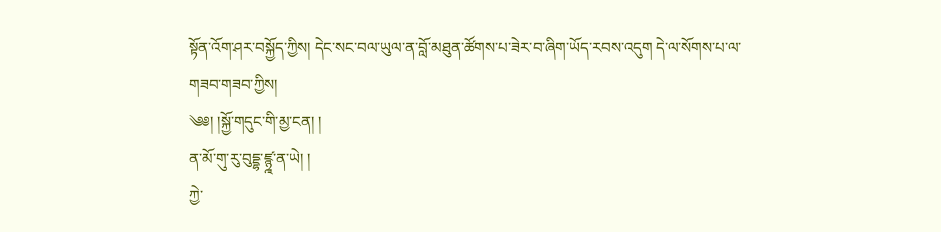སྟོན་འོག་ཤར་བསྐྱོད་ཀྱིས། དེང་སང་བལ་ཡུལ་ན་བློ་མཐུན་ཚོགས་པ་ཟེར་བ་ཞིག་ཡོད་རབས་འདུག དེ་ལ་སོགས་པ་ལ་གཟབ་གཟབ་ཀྱིས།
༄༅། །སྐྱོ་གདུང་གི་མྱ་ངན། །
ན་མོ་གུ་རུ་བུདྡྷ་ཛྙྰ་ན་ཡེ། །
ཀྱེ་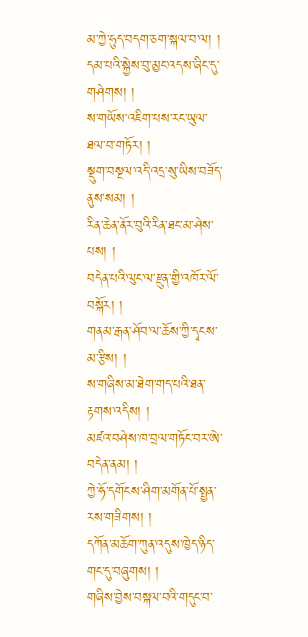མ་ཀྱེ་ཧུད་བདག་ཅག་སྐལ་བ་ལ། །
དམ་པའི་སྐྱེས་བུ་མྱང་འདས་ཞིང་དུ་གཤེགས། །
ས་གཡོས་འཇིག་པས་རང་ཡུལ་ཐལ་བ་གཏོར། །
སྡུག་བསྔལ་འདི་འདྲ་སུ་ཡིས་བཟོད་ནུས་སམ། །
རིན་ཆེན་ནོར་བུའི་རིན་ཐང་མ་ཤེས་པས། །
བདེན་པའི་ལུང་ལ་རྫུན་གྱི་འཁོར་ལོ་བསྐོར། །
གནམ་རྒན་ཤོབ་ལ་ཆོས་ཀྱི་དྭངས་མ་རྩིས། །
ས་གཞིས་མ་ཐེག་གད་པའི་ཐན་རྟགས་འདིས། །
མཛའ་བཤེས་ཁ་བྲལ་གཏོང་བར་ཨེ་བདེན་ནམ། །
ཀྱེ་ཧོ་དགོངས་ཤིག་མགོན་པོ་སྤྱན་རས་གཟིགས། །
དཀོན་མཆོག་ཀུན་འདུས་ཁྱེད་ཉིད་གང་དུ་བཞུགས། །
གཞིས་བྱེས་བསྐལ་བའི་གདུང་བ་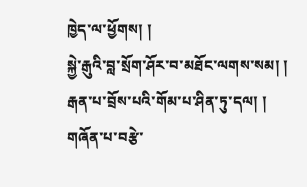ཁྱེད་ལ་ཕྱོགས། །
སྐྱེ་རྒུའི་བླ་སྲོག་ཤོར་བ་མཐོང་ལགས་སམ། །
རྒན་པ་བྲོས་པའི་གོམ་པ་ཤིན་ཏུ་དལ། །
གཞོན་པ་བརྩེ་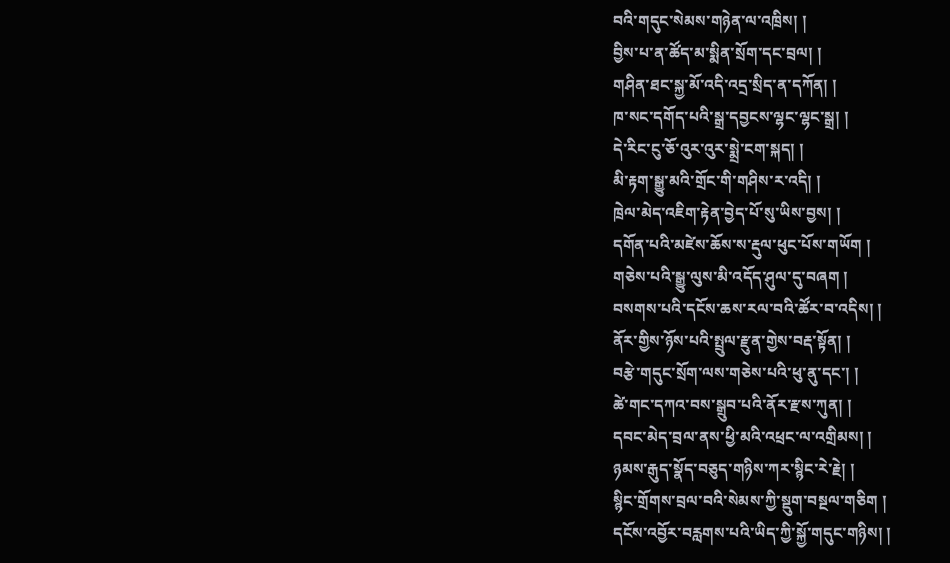བའི་གདུང་སེམས་གཉེན་ལ་འཁྲིས། །
བྱིས་པ་ན་ཚོད་མ་སྨིན་སྲོག་དང་བྲལ། །
གཤིན་ཐང་སྐྱ་མོ་འདི་འདྲ་སྲིད་ན་དཀོན། །
ཁ་སང་དགོད་པའི་སྒྲ་དབྱངས་ལྷང་ལྷང་སྒྲ། །
དེ་རིང་ངུ་ཅོ་འུར་འུར་སྨྲེ་ངག་སྐད། །
མི་རྟག་སྒྱུ་མའི་གྲོང་གི་གཤིས་ར་འདི། །
ཁྲེལ་མེད་འཇིག་རྟེན་བྱེད་པོ་སུ་ཡིས་བྱས། །
དགོན་པའི་མཛེས་ཆོས་ས་རྡུལ་ཕུང་པོས་གཡོག །
གཅེས་པའི་སྒྱུ་ལུས་མི་འདོད་ཤུལ་དུ་བཞག །
བསགས་པའི་དངོས་ཆས་རལ་བའི་ཚོར་བ་འདིས། །
ནོར་གྱིས་ཉོས་པའི་སྤྲུལ་རྫུན་གྱེས་བརྡ་སྟོན། །
བརྩེ་གདུང་སྲོག་ལས་གཅེས་པའི་ཕུ་ནུ་དང་། །
ཚེ་གང་དཀའ་བས་སྒྲུབ་པའི་ནོར་རྫས་ཀུན། །
དབང་མེད་བྲལ་ནས་ཕྱི་མའི་འཕྲང་ལ་འགྲིམས། །
ཉམས་རྒུད་སྣོད་བཅུད་གཉིས་ཀར་སྙིང་རེ་རྗེ། །
སྙིང་གྲོགས་བྲལ་བའི་སེམས་ཀྱི་སྡུག་བསྔལ་གཅིག །
དངོས་འབྱོར་བརླགས་པའི་ཡིད་ཀྱི་སྐྱོ་གདུང་གཉིས། །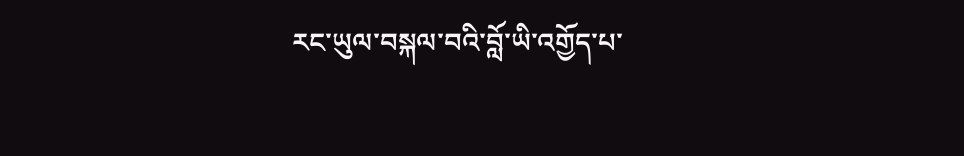རང་ཡུལ་བསྐལ་བའི་བློ་ཡི་འགྱོད་པ་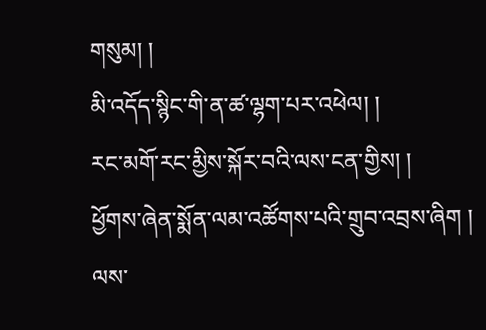གསུམ། །
མི་འདོད་སྙིང་གི་ན་ཚ་ལྷག་པར་འཕེལ། །
རང་མགོ་རང་མྱིས་སྐོར་བའི་ལས་ངན་གྱིས། །
ཕྱོགས་ཞེན་སྨོན་ལམ་འཚོགས་པའི་གྲུབ་འབྲས་ཞིག །
ལས་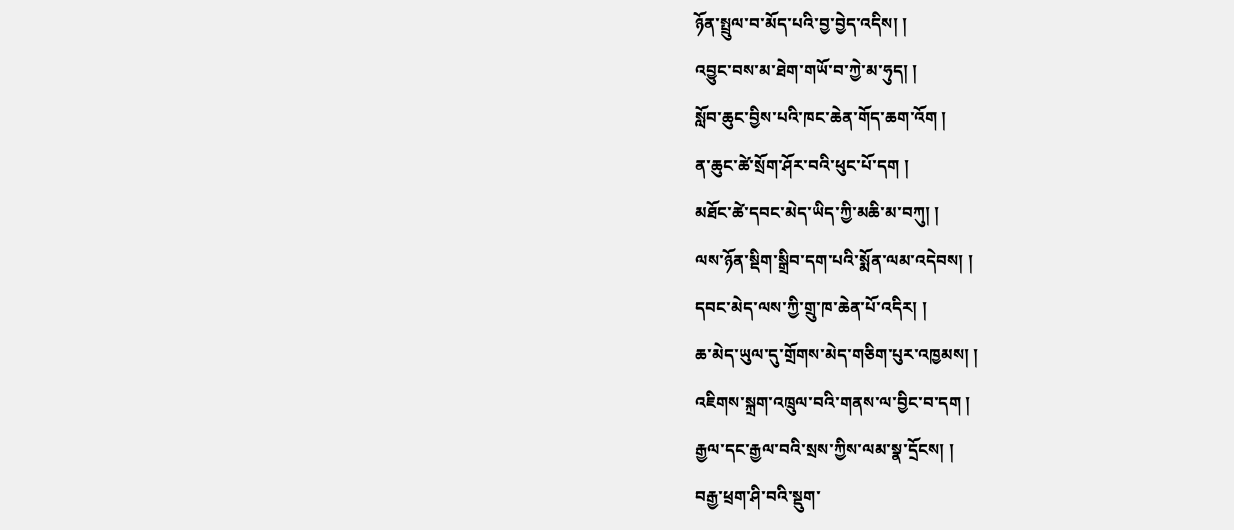ཉོན་སྤྲུལ་བ་མོད་པའི་བྱ་བྱེད་འདིས། །
འབྱུང་བས་མ་ཐེག་གཡོ་བ་ཀྱེ་མ་ཧུད། །
སློབ་ཆུང་བྱིས་པའི་ཁང་ཆེན་གོད་ཆག་འོག །
ན་ཆུང་ཚེ་སྲོག་ཤོར་བའི་ཕུང་པོ་དག །
མཐོང་ཚེ་དབང་མེད་ཡིད་ཀྱི་མཆི་མ་བཀུ། །
ལས་ཉོན་སྡིག་སྒྲིབ་དག་པའི་སྨོན་ལམ་འདེབས། །
དབང་མེད་ལས་ཀྱི་གྲུ་ཁ་ཆེན་པོ་འདིར། །
ཆ་མེད་ཡུལ་དུ་གྲོགས་མེད་གཅིག་པུར་འཁྱམས། །
འཇིགས་སྐྲག་འཁྲུལ་བའི་གནས་ལ་བྱིང་བ་དག །
རྒྱལ་དང་རྒྱལ་བའི་སྲས་ཀྱིས་ལམ་སྣ་དྲོངས། །
བརྒྱ་ཕྲག་ཤི་བའི་སྡུག་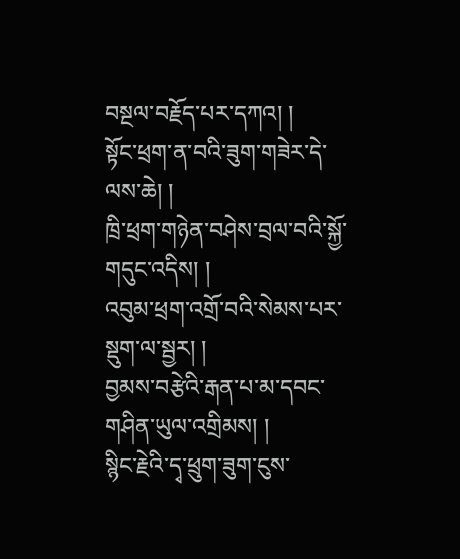བསྔལ་བརྗོད་པར་དཀའ། །
སྟོང་ཕྲག་ན་བའི་ཟུག་གཟེར་དེ་ལས་ཆེ། །
ཁྲི་ཕྲག་གཉེན་བཤེས་བྲལ་བའི་སྐྱོ་གདུང་འདིས། །
འབུམ་ཕྲག་འགྲོ་བའི་སེམས་པར་སྡུག་ལ་སྦྱར། །
བྱམས་བརྩེའི་རྒན་པ་མ་དབང་གཤིན་ཡུལ་འགྲིམས། །
སྙིང་རྗེའི་དྭ་ཕྲུག་ཟུག་ངུས་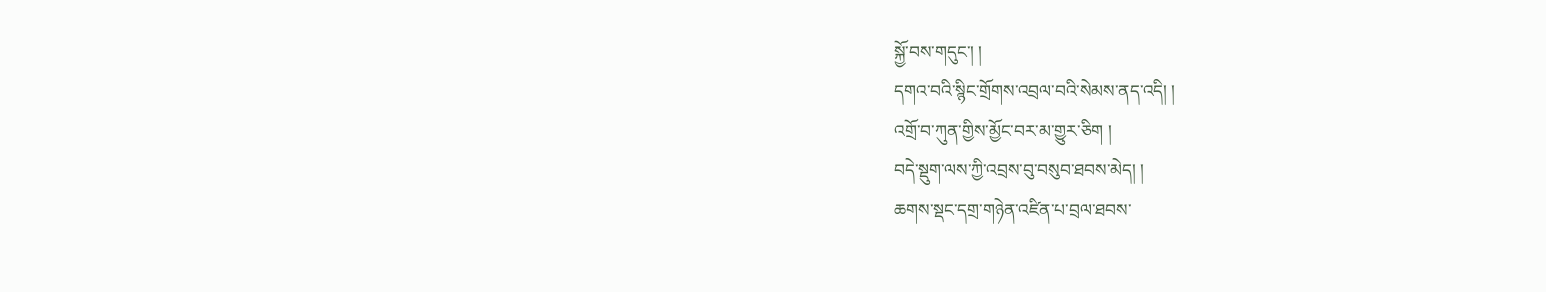སྐྱོ་བས་གདུང་། །
དགའ་བའི་སྙིང་གྲོགས་འབྲལ་བའི་སེམས་ནད་འདི། །
འགྲོ་བ་ཀུན་གྱིས་མྱོང་བར་མ་གྱུར་ཅིག །
བདེ་སྡུག་ལས་ཀྱི་འབྲས་བུ་བསུབ་ཐབས་མེད། །
ཆགས་སྡང་དགྲ་གཉེན་འཛིན་པ་བྲལ་ཐབས་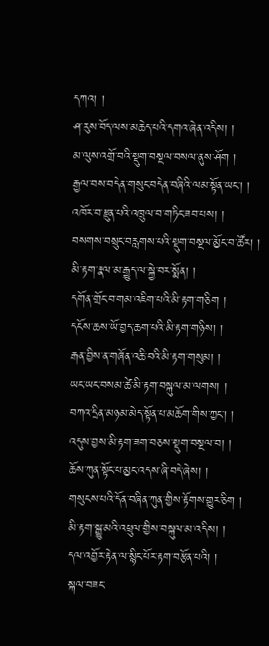དཀའ། །
ཤ་རུས་བོད་ལས་མཆེད་པའི་དགའ་ཞེན་འདིས། །
མ་ལུས་འགྲོ་བའི་སྡུག་བསྔལ་བསལ་ནུས་ཤོག །
རྒྱལ་བས་བདེན་གསུང་བདེན་བཞིའི་ལམ་སྟོན་ཡང་། །
འཁོར་བ་རྫུན་པའི་འཁྲུལ་བ་གཏིང་ཟབ་པས། །
བསགས་བསྲུང་བརླགས་པའི་སྡུག་བསྔལ་མྱོང་བ་ཚོར། །
མི་རྟག་རྣལ་མ་རྒྱུད་ལ་སྐྱེ་བར་སྨོན། །
དགོན་གྲོང་བ་གམ་འཇིག་པའི་མི་རྟག་གཅིག །
དངོས་ཆས་ཡོ་བྱད་ཆག་པའི་མི་རྟག་གཉིས། །
རྒན་བྱིས་ན་གཞོན་འཆི་བའི་མི་རྟག་གསུམ། །
ཡང་ཡང་བསམ་ཚེ་མི་རྟག་བསྐུལ་མ་ལགས། །
བཀའ་དྲིན་མཉམ་མེད་སྟོན་པ་མཆོག་གིས་ཀྱང་། །
འདུས་བྱས་མི་རྟག་ཟག་བཅས་སྡུག་བསྔལ་བ། །
ཆོས་ཀུན་སྟོང་པ་མྱང་འདས་ཞི་བདེ་ཞེས། །
གསུངས་པའི་དོན་བཞིན་ཀུན་གྱིས་རྟོགས་གྱུར་ཅིག །
མི་རྟག་སྒྱུ་མའི་འཕྲུལ་གྱིས་བསྐུལ་མ་འདིས། །
དལ་འབྱོར་རྟེན་ལ་སྙིང་པོར་རྟག་བརྩོན་པའི། །
སྐལ་བཟང་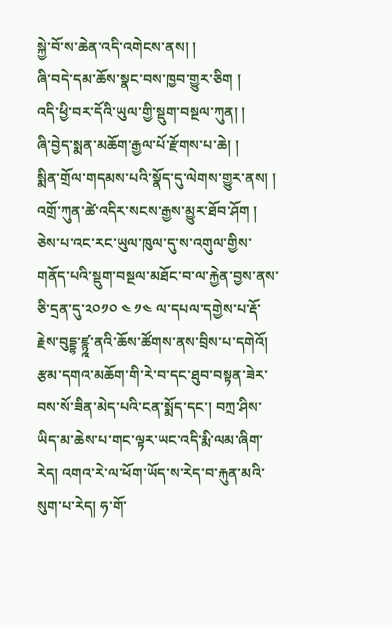སྐྱེ་བོ་ས་ཆེན་འདི་འགེངས་ནས། །
ཞི་བདེ་དམ་ཆོས་སྣང་བས་ཁྱབ་གྱུར་ཅིག །
འདི་ཕྱི་བར་དོའི་ཡུལ་གྱི་སྡུག་བསྔལ་ཀུན། །
ཞི་བྱེད་སྨན་མཆོག་རྒྱལ་པོ་རྫོགས་པ་ཆེ། །
སྨིན་གྲོལ་གདམས་པའི་སྣོད་དུ་ལེགས་གྱུར་ནས། །
འགྲོ་ཀུན་ཚེ་འདིར་སངས་རྒྱས་མྱུར་ཐོབ་ཤོག །
ཅེས་པ་འང་རང་ཡུལ་ཁུལ་དུ་ས་འགུལ་གྱིས་གནོད་པའི་སྡུག་བསྔལ་མཐོང་བ་ལ་རྐྱེན་བྱས་ནས་ཅི་དྲན་དུ་༢༠༡༠ ༤ ༡༤ ལ་དཔལ་དགྱེས་པ་རྡོ་རྗེས་བུདྡྷ་ཛྙྰ་ནའི་ཆོས་ཚོགས་ནས་བྲིས་པ་དགེའོ།
རྩམ་དགའ་མཆོག་གི་རེ་བ་དང་ཐུབ་བསྟན་ཟེར་བས་སོ་ཟིན་མེད་པའི་ངན་སྨོད་དང་། བཀྲ་ཤིས་ཡིད་མ་ཆེས་པ་གང་ལྟར་ཡང་འདི་རྨི་ལམ་ཞིག་རེད། འགའ་རེ་ལ་ཕོག་ཡོད་ས་རེད་བ་རྐུན་མའི་སུག་པ་རེད། ཧ་གོ་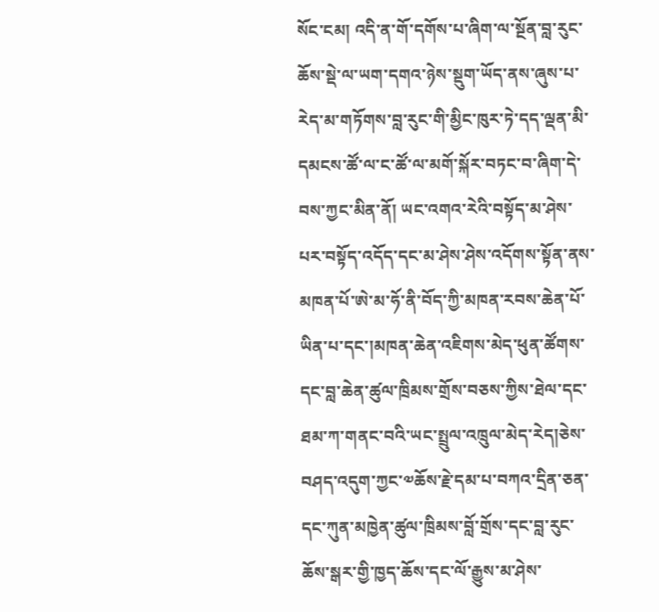སོང་ངམ། འདི་ན་གོ་དགོས་པ་ཞིག་ལ་སྔོན་བླ་རུང་ཆོས་སྡེ་ལ་ཡག་དགའ་ཉེས་སྡུག་ཡོད་ནས་ཞུས་པ་རེད་མ་གཏོགས་བླ་རུང་གི་མྱིང་ཁུར་ཏེ་དད་ལྡན་མི་དམངས་ཚོ་ལ་ང་ཚོ་ལ་མགོ་སྐོར་བཏང་བ་ཞིག་དེ་བས་ཀྱང་མིན་ནོ། ཡང་འགའ་རེའི་བསྟོད་མ་ཤེས་པར་བསྟོད་འདོད་དང་མ་ཤེས་ཤེས་འདོགས་སྟོན་ནས་མཁན་པོ་ཨེ་མ་ཧོ་ནི་བོད་ཀྱི་མཁན་རབས་ཆེན་པོ་ཡིན་པ་དང་།མཁན་ཆེན་འཇིགས་མེད་ཕུན་ཚོགས་དང་བླ་ཆེན་ཚུལ་ཁྲིམས་གྲོས་བཅས་ཀྱིས་ཐེལ་དང་ཐམ་ཀ་གནང་བའི་ཡང་སྤྲུལ་འཁྲུལ་མེད་རེད།ཅེས་བཤད་འདུག་ཀྱང་༧ཆོས་རྗེ་དམ་པ་བཀའ་དྲིན་ཅན་དང་ཀུན་མཁྱེན་ཚུལ་ཁྲིམས་བློ་གྲོས་དང་བླ་རུང་ཆོས་སྒར་གྱི་ཁྱད་ཆོས་དང་ལོ་རྒྱུས་མ་ཤེས་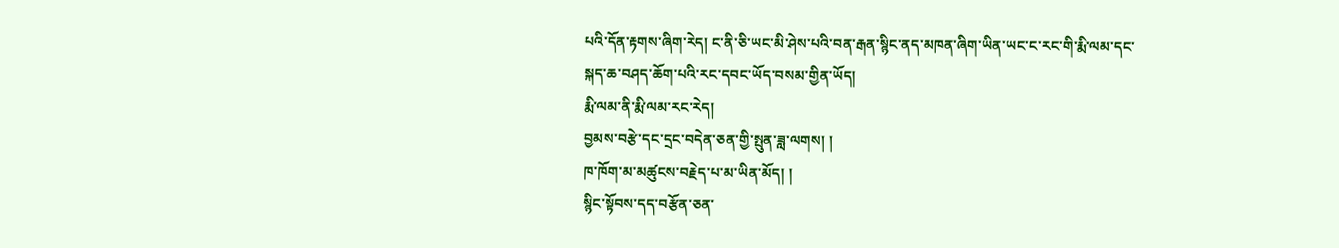པའི་དོན་རྟགས་ཞིག་རེད། ང་ནི་ཅི་ཡང་མི་ཤེས་པའི་བན་རྒན་སྙིང་ནད་མཁན་ཞིག་ཡིན་ཡང་ང་རང་གི་རྨི་ལམ་དང་སྐད་ཆ་བཤད་ཆོག་པའི་རང་དབང་ཡོད་བསམ་གྱིན་ཡོད།
རྨི་ལམ་ནི་རྨི་ལམ་རང་རེད།
བྱམས་བརྩེ་དང་དྲང་བདེན་ཅན་གྱི་སྤུན་ཟླ་ལགས། །
ཁ་ཁོག་མ་མཚུངས་བརྗེད་པ་མ་ཡིན་མོད། །
སྙིང་སྟོབས་དད་བརྩོན་ཅན་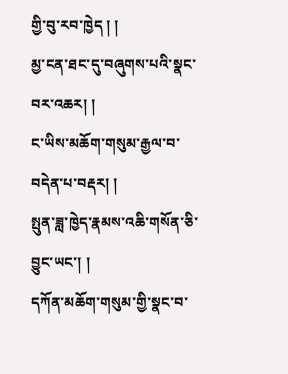གྱི་བུ་རབ་ཁྱེད ། །
མྱ་ངན་ཐང་དུ་བཞུགས་པའི་སྣང་བར་འཆར། །
ང་ཡིས་མཆོག་གསུམ་རྒྱལ་བ་བདེན་པ་བརྡར། །
སྤུན་ཟླ་ཁྱེད་རྣམས་འཆི་གསོན་ཅི་བྱུང་ཡང་། །
དཀོན་མཆོག་གསུམ་གྱི་སྣང་བ་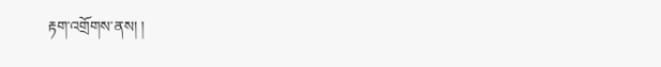རྟག་འགྲོགས་ནས། །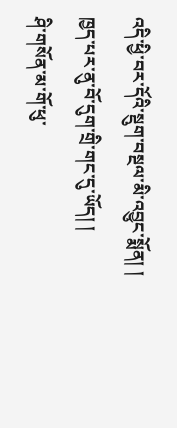འདི་ཕྱི་བར་དོའི་སྡུག་བསྔལ་མི་འབྱུང་སྨོན། །
ཁྱད་པར་ནུ་བོ་དུག་གྲི་གང་དུ་ཡོད། །
ཤི་གསོན་མ་གོ་ཕུ་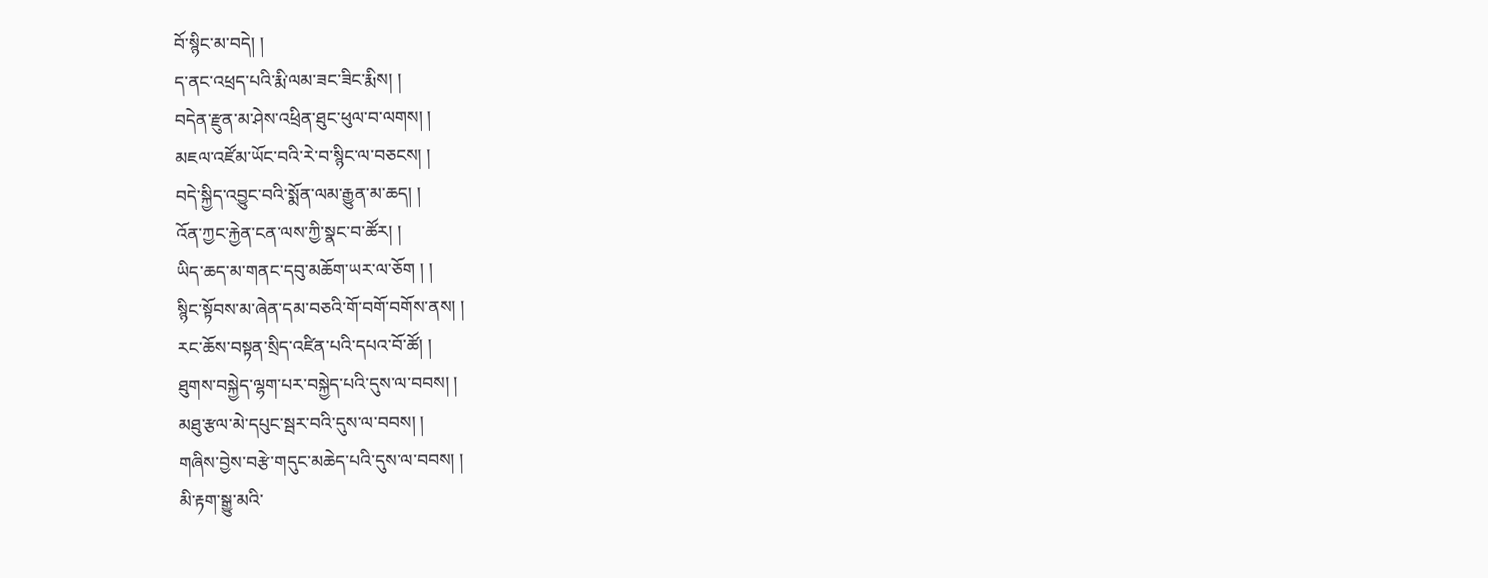བོ་སྙིང་མ་བདེ། །
ད་ནང་འཕྲད་པའི་རྨི་ལམ་ཟང་ཟིང་རྨིས། །
བདེན་རྫུན་མ་ཤེས་འཕྲིན་ཐུང་ཕུལ་བ་ལགས། །
མཇལ་འཛོམ་ཡོང་བའི་རེ་བ་སྙིང་ལ་བཅངས། །
བདེ་སྐྱིད་འབྱུང་བའི་སྨོན་ལམ་རྒྱུན་མ་ཆད། །
འོན་ཀྱང་རྐྱེན་ངན་ལས་ཀྱི་སྣང་བ་ཚོར། །
ཡིད་ཆད་མ་གནང་དབུ་མཆོག་ཡར་ལ་ཅོག ། །
སྙིང་སྟོབས་མ་ཞེན་དམ་བཅའི་གོ་བགོ་བགོས་ནས། །
རང་ཆོས་བསྟན་སྲིད་འཛིན་པའི་དཔའ་བོ་ཚོ། །
ཐུགས་བསྐྱེད་ལྷག་པར་བསྐྱེད་པའི་དུས་ལ་བབས། །
མཐུ་རྩལ་མེ་དཔུང་སྦར་བའི་དུས་ལ་བབས། །
གཞིས་བྱེས་བརྩེ་གདུང་མཆེད་པའི་དུས་ལ་བབས། །
མི་རྟག་སྒྱུ་མའི་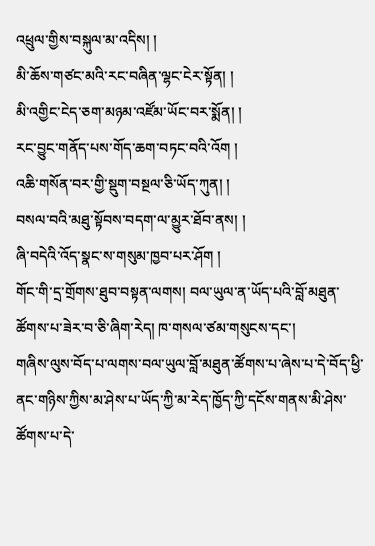འཕྲུལ་གྱིས་བསྐུལ་མ་འདིས། །
མི་ཆོས་གཙང་མའི་རང་བཞིན་ལྷང་ངེར་སྟོན། །
མི་འགྱིང་ངེད་ཅག་མཉམ་འཛོམ་ཡོང་བར་སྨོན། །
རང་བྱུང་གནོད་པས་གོད་ཆག་བཏང་བའི་འོག །
འཆི་གསོན་བར་གྱི་སྡུག་བསྔལ་ཅི་ཡོད་ཀུན། །
བསལ་བའི་མཐུ་སྟོབས་བདག་ལ་མྱུར་ཐོབ་ནས། །
ཞི་བདེའི་འོད་སྣང་ས་གསུམ་ཁྱབ་པར་ཤོག །
གོང་གི་དྲ་གྲོགས་ཐུབ་བསྟན་ལགས། བལ་ཡུལ་ན་ཡོད་པའི་བློ་མཐུན་ཚོགས་པ་ཟེར་བ་ཅི་ཞིག་རེད། ཁ་གསལ་ཙམ་གསུངས་དང་།
གཞིས་ལུས་བོད་པ་ལགས་བལ་ཡུལ་བློ་མཐུན་ཚོགས་པ་ཞེས་པ་དེ་བོད་ཕྱི་ནང་གཉིས་ཀྱིས་མ་ཤེས་པ་ཡོད་ཀྱི་མ་རེད་ཁྱོད་ཀྱི་དངོས་གནས་མི་ཤེས་ཚོགས་པ་དེ་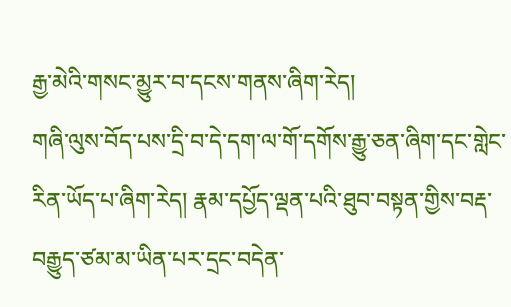རྒྱ་མེའི་གསང་མྱུར་བ་དངས་གནས་ཞིག་རེད།
གཞི་ལུས་བོད་པས་དྲི་བ་དེ་དག་ལ་གོ་དགོས་རྒྱུ་ཅན་ཞིག་དང་གླེང་རིན་ཡོད་པ་ཞིག་རེད། རྣམ་དཔྱོད་ལྡན་པའི་ཐུབ་བསྟན་གྱིས་བརྡ་བརྒྱུད་ཙམ་མ་ཡིན་པར་དྲང་བདེན་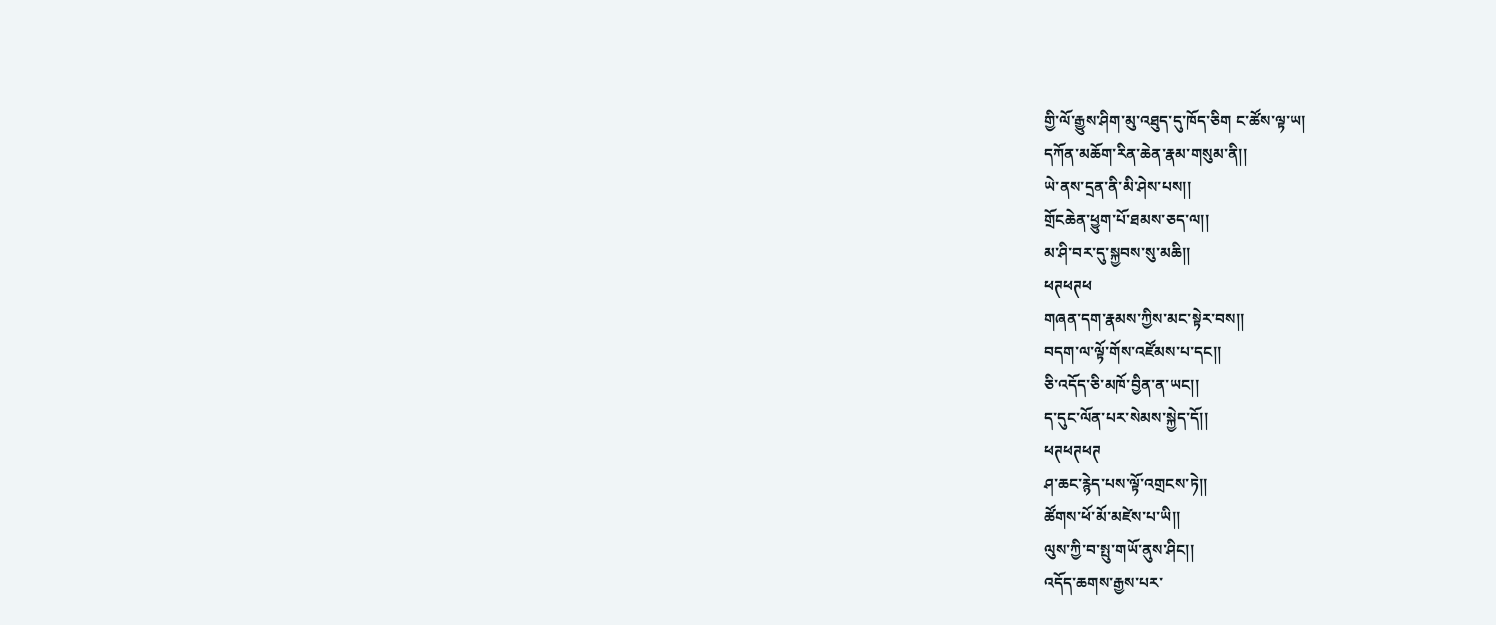གྱི་ལོ་རྒྱུས་ཤིག་མུ་འཐུད་དུ་ཁོད་ཅིག ང་ཚོས་ལྟ་ཡ།
དཀོན་མཆོག་རིན་ཆེན་རྣམ་གསུམ་ནི།།
ཡེ་ནས་དྲན་ནི་མི་ཤེས་པས།།
གྲོངཆེན་ཕྱུག་པོ་ཐམས་ཅད་ལ།།
མ་ཤི་བར་དུ་སྐྱབས་སུ་མཆི།།
ཕཊཕཊཕ
གཞན་དག་རྣམས་ཀྱིས་མང་སྟེར་བས།།
བདག་ལ་ལྟོ་གོས་འཛོམས་པ་དང།།
ཅི་འདོད་ཅི་མཁོ་བྱིན་ན་ཡང།།
ད་དུང་ལོན་པར་སེམས་སྐྱེད་དོ།།
ཕཊཕཊཕཊ
ཤ་ཆང་རྙེད་པས་ལྟོ་འགྲངས་ཏེ།།
ཚོགས་ཕོ་མོ་མཛེས་པ་ཡི།།
ལུས་ཀྱི་བ་སྤུ་གཡོ་ནུས་ཤིང།།
འདོད་ཆགས་རྒྱས་པར་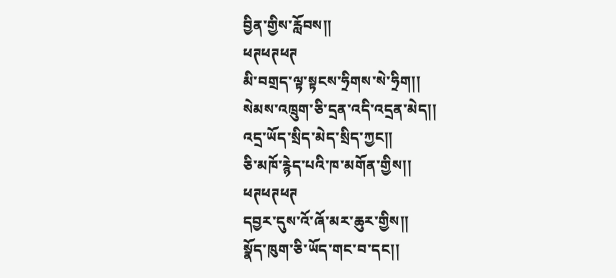བྱིན་གྱིས་རློབས།།
ཕཊཕཊཕཊ
མི་བགྲད་ལྟ་སྟངས་ཧྲིགས་སེ་ཧྲིག།།
སེམས་འཁྲུག་ཅི་དྲན་འདི་འདྲན་མེད།།
འདྲ་ཡོད་སྲིད་མེད་སྲིད་ཀྱང།།
ཅི་མཁོ་རྙེད་པའི་ཁ་མགོན་གྱིས།།
ཕཊཕཊཕཊ
དབྱར་དུས་འོ་ཞོ་མར་ཆུར་གྱིས།།
སྣོད་ཁུག་ཅི་ཡོད་གང་བ་དང།།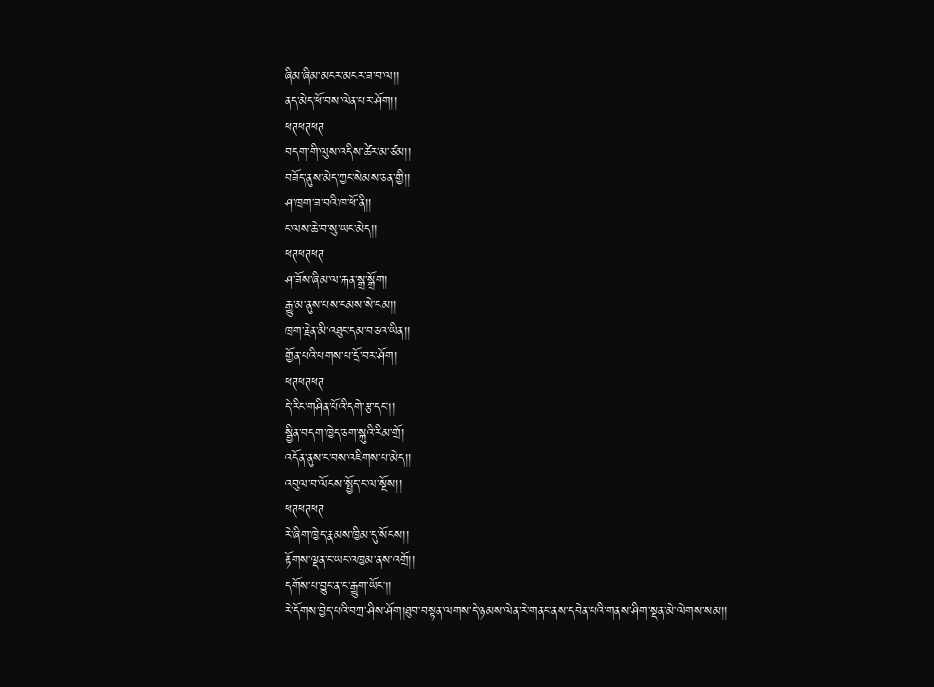ཞིམ་ཞིམ་མངར་མངར་ཟ་བ་ལ།།
ནད་མེད་ཕོ་བས་ལེན་པར་ཤོག།།
ཕཊཕཊཕཊ
བདག་གི་ལུས་འདིས་ཚེར་མ་ཙམ།།
བཟོད་ནུས་མེད་ཀྱང་སེམས་ཅན་གྱི།།
ཤ་ཁྲག་ཟ་བའི་ཁ་ཕོ་ནི།།
ང་ལས་ཆེ་བ་སུ་ཡང་མེད།།
ཕཊཕཊཕཊ
ཤ་ཟོས་ཞིམ་ལ་རྐན་སྒྲ་སྒྲོག།
རྒྱུ་མ་ནུས་པས་ངམས་སེ་ངམ།།
ཁྲག་རྗེན་མི་འཐུང་དམ་བཅའ་ཡིན།།
གྱོན་པའི་པགས་པ་དྲོ་བར་ཤོག།
ཕཊཕཊཕཊ
དེ་རིང་གཤིན་པོའི་དགེ་རྩ་དང།།
སྦྱིན་བདག་ཁྱེད་ཅག་སྐུའི་རིམ་གྲོ།
འདོན་ནུས་ང་བས་འཇིགས་པ་མེད།།
འབུལ་བ་ལོངས་སྤྱོད་ང་ལ་སྔོས།།
ཕཊཕཊཕཊ
རེ་ཞིག་ཁྱེད་རྣམས་ཁྱིམ་དུ་སོངས།།
རྟོགས་ལྡན་ང་ཡང་འཁྱམ་ནས་འགྲོ།།
དགོས་པ་བྱུང་ན་ང་རྒྱུག་ཡོང།།
རེ་དོགས་བྱེད་པའི་བཀྲ་ཤིས་ཤོག།ཐུབ་བསྟན་ལགས་དེ་ཉམས་ལེན་རེ་གནང་ནས་དབེན་པའི་གནས་ཤིག་སྡན་མེ་ལེགས་སམ།།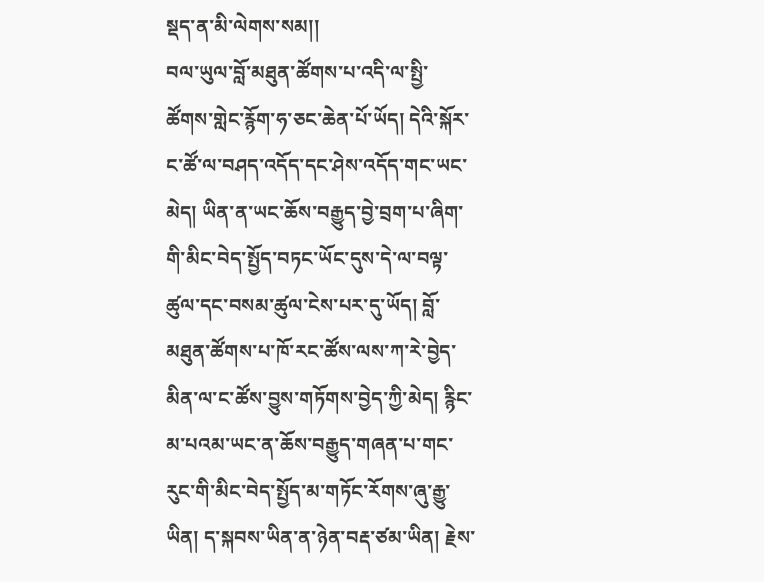སྡད་ན་མི་ལེགས་སམ།།
བལ་ཡུལ་བློ་མཐུན་ཚོགས་པ་འདི་ལ་སྤྱི་ཚོགས་གླེང་རྙོག་ཧ་ཅང་ཆེན་པོ་ཡོད། དེའི་སྐོར་ང་ཚོ་ལ་བཤད་འདོད་དང་ཤེས་འདོད་གང་ཡང་མེད། ཡིན་ན་ཡང་ཆོས་བརྒྱུད་བྱེ་བྲག་པ་ཞིག་གི་མིང་བེད་སྤྱོད་བཏང་ཡོང་དུས་དེ་ལ་བལྟ་ཚུལ་དང་བསམ་ཚུལ་ངེས་པར་དུ་ཡོད། བློ་མཐུན་ཚོགས་པ་ཁོ་རང་ཚོས་ལས་ཀ་རེ་བྱེད་མིན་ལ་ང་ཚོས་བྱུས་གཏོགས་བྱེད་ཀྱི་མེད། རྙིང་མ་པའམ་ཡང་ན་ཆོས་བརྒྱུད་གཞན་པ་གང་རུང་གི་མིང་བེད་སྤྱོད་མ་གཏོང་རོགས་ཞུ་རྒྱུ་ཡིན། ད་སྐབས་ཡིན་ན་ཉེན་བརྡ་ཙམ་ཡིན། རྗེས་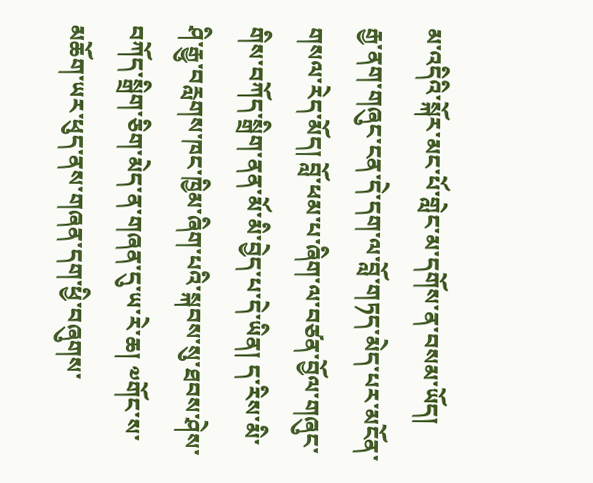མ་འདིའི་སྐོར་མང་པོ་གླེང་མ་དགོས་ན་བསམ་ཡོད།
རྒྱ་ནག་གཞུང་ངན་དེ་དག་ལ་བློ་གཏད་མེད་པར་མངོན་གསལ་རེད་མོད། བློ་ཕམ་པ་ཞིག་ལ་བཙན་བྱོལ་གཞུང་གིས་བཀོད་སྒྲིག་ནན་མོ་མི་བྱེད་པ་དེ་ཡིན། ད་རིས་མི་ཤི་རྒྱུ་བརླགས་ཁང་ཁྱིམ་ཞིག་པའི་སྐབས་སུ་ཐབས་ཤེས་བཀོད་སྒྲིག་ཅིག་མེད་ན་གཞན་དུ་ཡ་རེ་ཆ། ༧གོང་ས་མཆོག་ཡར་ཕུད་ནས་གཞན་དག་ཕྱི་བཞུགས་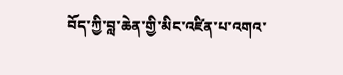བོད་ཀྱི་བླ་ཆེན་གྱི་མིང་འཛིན་པ་འགའ་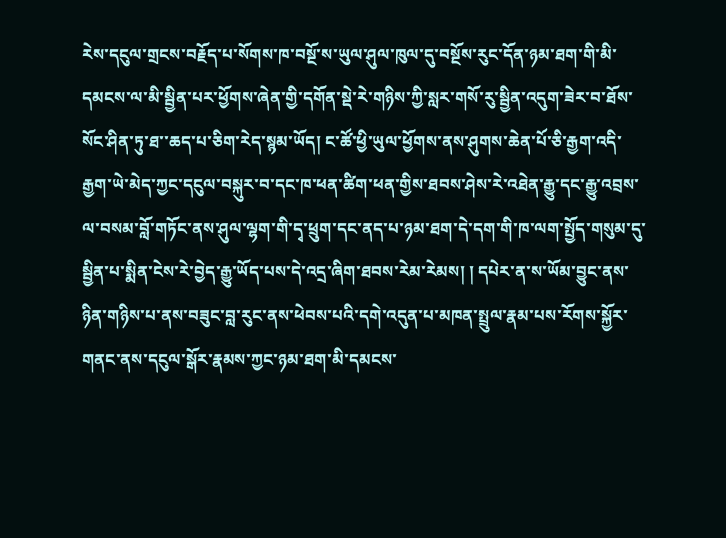རེས་དངུལ་གྲངས་བརྗོད་པ་སོགས་ཁ་བསྔོ་ས་ཡུལ་ཤུལ་ཁུལ་དུ་བསྔོས་རུང་དོན་ཉམ་ཐག་གི་མི་དམངས་ལ་མི་སྦྱིན་པར་ཕྱོགས་ཞེན་གྱི་དགོན་སྡེ་རེ་གཉིས་ཀྱི་སླར་གསོ་རུ་སྦྱིན་འདུག་ཟེར་བ་ཐོས་སོང་ཤིན་ཏུ་ཐ་་ཆད་པ་ཅིག་རེད་སྙམ་ཡོད། ང་ཚོ་ཕྱི་ཡུལ་ཕྱོགས་ནས་ཤུགས་ཆེན་པོ་ཅི་རྒྱག་འདི་རྒྱག་ཡེ་མེད་ཀྱང་དངུལ་བསྐུར་བ་དང་ཁ་ཕན་ཚིག་ཕན་གྱིས་ཐབས་ཤེས་རེ་འཐེན་རྒྱུ་དང་རྒྱུ་འབྲས་ལ་བསམ་བློ་གཏོང་ནས་ཤུལ་ལྷག་གི་དྭ་ཕྲུག་དང་ནད་པ་ཉམ་ཐག་དེ་དག་གི་ཁ་ལག་སྤྱོད་གསུམ་དུ་སྦྱིན་པ་སྨིན་ངེས་རེ་བྱེད་རྒྱུ་ཡོད་པས་དེ་འདྲ་ཞིག་ཐབས་རེམ་རེམས། ། དཔེར་ན་ས་ཡོམ་བྱུང་ནས་ཉིན་གཉིས་པ་ནས་བཟུང་བླ་རུང་ནས་ཕེབས་པའི་དགེ་འདུན་པ་མཁན་སྤྲུལ་རྣམ་པས་རོགས་སྐྱོར་གནང་ནས་དངུལ་སྒོར་རྣམས་ཀྱང་ཉམ་ཐག་མི་དམངས་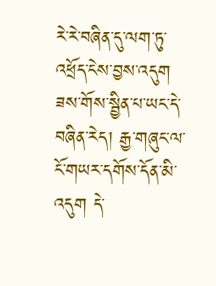རེ་རེ་བཞིན་དུ་ལག་ཏུ་འཕྲོད་ངེས་བྱས་འདུག ཟས་གོས་སྦྱིན་པ་ཡང་དེ་བཞིན་རེད། རྒྱ་གཞུང་ལ་ངོ་གཡར་དགོས་དོན་མི་འདུག དེ་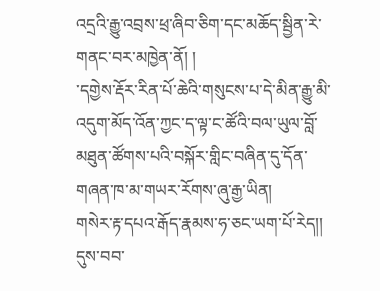འདྲའི་རྒྱུ་འབྲས་ཕྲ་ཞིབ་ཅིག་དང་མཆོད་སྦྱིན་རེ་གནང་བར་མཁྱེན་ནོ། །
་དགྱེས་རྡོར་རིན་པོ་ཆེའི་གསུངས་པ་དེ་མིན་རྒྱུ་མི་འདུག་མོད་འོན་ཀྱང་ད་ལྟ་ང་ཚོའི་བལ་ཡུལ་བློ་མཐུན་ཚོགས་པའི་བསྐོར་གླིང་བཞིན་དུ་དོན་གཞན་ཁ་མ་གཡར་རོགས་ཞུ་རྒྱ་ཡིན།
གསེར་རྟ་དཔའ་རྒོད་རྣམས་ཧ་ཅང་ཡག་པོ་རེད།།
དུས་བབ་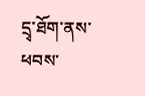དྲྭ་ཐོག་ནས་ཕབས་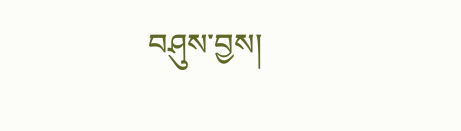བཤུས་བྱས།